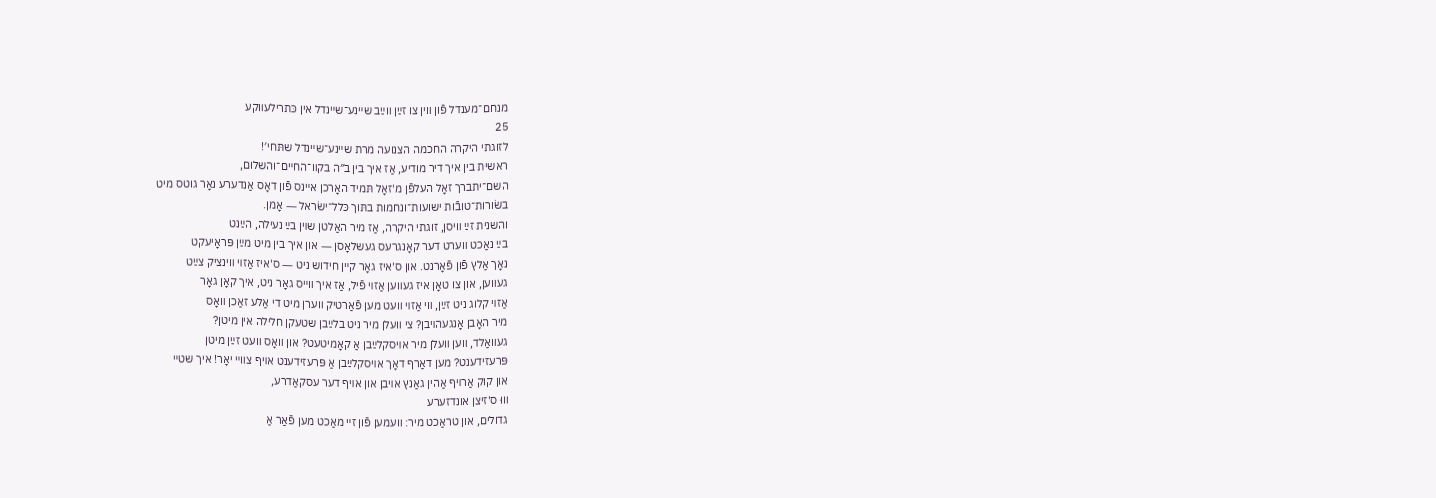מנחם־מענדל פֿון װין צו זײַן װײַב שײנע־שײנדל אין כּתרילעװקע
25
לזוגתי היקרה החכמה הצנועה מרת שײנע־שײנדל שתּחי′!
ראשית בין איך דיר מודיע, אַז איך בין ב″ה בקװ־החײם־והשלום,
השם־יתברך זאָל העלפֿן מ'זאָל תּמיד האָרכן אײנס פֿון דאָס אַנדערע נאָר גוטס מיט
בשׂורות־טובֿות ישועות־ונחמות בתּוך כּלל־ישׂראל ― אָמן.
והשנית זײַ װיסן, זוגתי היקרה, אַז מיר האַלטן שױן בײַ נעילה, הײַנט
בײַ נאַכט װערט דער קאָנגרעס געשלאָסן ― און איך בין מיט מײַן פּראָיעקט
נאָך אַלץ פֿון פֿאָרנט. און ס'איז גאָר קײן חידוש ניט ― ס'איז אַזױ װינציק צײַט
געװען, און צו טאָן איז געװען אַזױ פֿיל, אַז איך װײס גאָר ניט, איך קאָן גאָר
אַזױ קלוג ניט זײַן, װי אַזױ װעט מען פֿאַרטיק װערן מיט די אַלע זאַכן װאָס
מיר האָבן אָנגעהױבן? צי װעלן מיר ניט בלײַבן שטעקן חלילה אין מיטן?
געװאַלד, װען װעלן מיר אױסקלײַבן אַ קאָמיטעט? און װאָס װעט זײַן מיטן
פּרעזידענט? מען דאַרף דאָך אױסקלײַבן אַ פּרעזידענט אױף צװײ יאָר! איך שטײ
און קוק אַרױף אַהין גאַנץ אױבן און אױף דער עסקאַדרע,
װוּ ס'זיצן אונדזערע
גדולים, און טראַכט מיר: װעמען פֿון זײ מאַכט מען פֿאַר אַ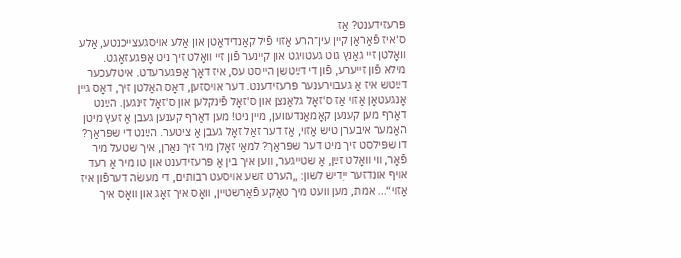פּרעזידענט? אַז
ס'איז פֿאַראַן קײן עין־הרע אַזױ פֿיל קאַנדידאַטן און אַלע אױסגעצײכנטע, אַלע
װאָלטן זײ גאַנץ גוט געטױגט און קײנער פֿון זײ װאָלט זיך ניט אָפּגעזאָגט.
מילא פֿון זײערע, פֿון די דײַטשן הײסט עס, איז דאָך אָפּגערעדט. איטלעכער
דײַטש איז אַ געבױרענער פּרעזידענט. דער אױסזען, דאָס האַלטן זיך, דאָס גײן
אָנגעטאָן אַזױ אַז ס'זאָל גלאַנצן און ס'זאָל פֿינקלען און ס'זאָל זינגען. הײַנט
דאַרף מען קענען קאָמאַנדעװען, מײן ניט! מען דאַרף קענען געבן אַ זעץ מיטן
האַמער איבערן טיש אַזױ, אַז דער זאַל זאָל געבן אַ ציטער. הײַנט די שפּראַך?
דו שפּילסט זיך מיט דער שפּראַך? למאַי זאָלן מיר זיך נאַרן, איך שטעל מיר
פֿאָר, װי װאָלט זײַן, אַ שטײגער, װען איך בין אַ פּרעזידענט און טו מיר אַ רעד
אױף אונדזער ייִדיש לשון: „הערט זשע אױסעט רבותים, די מעשׂה דערפֿון איז
אַזױ“... אמת, מען װעט מיך טאַקע פֿאַרשטײן, װאָס איך זאָג און װאָס איך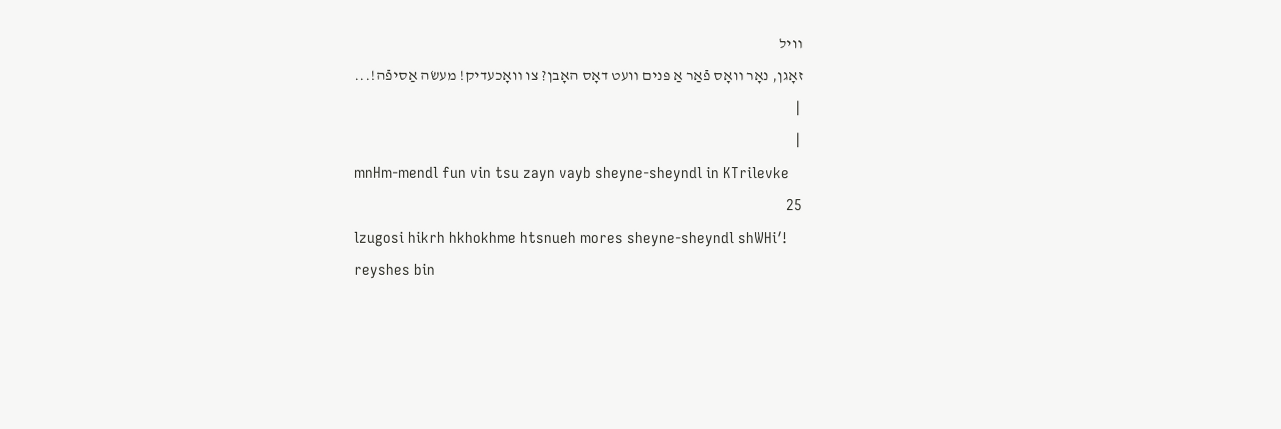װיל
זאָגן, נאָר װאָס פֿאַר אַ פּנים װעט דאָס האָבן? צו װאָכעדיק! מעשׂה אַסיפֿה!...
|
|
mnHm-mendl fun vin tsu zayn vayb sheyne-sheyndl in KTrilevke
25
lzugosi hikrh hkhokhme htsnueh mores sheyne-sheyndl shWHi′!
reyshes bin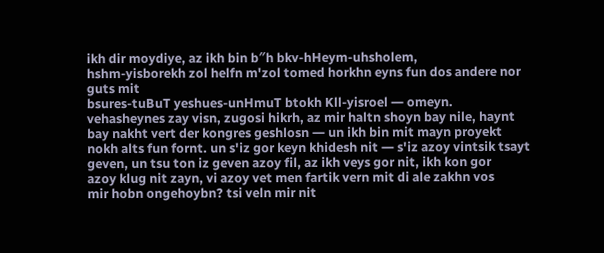ikh dir moydiye, az ikh bin b″h bkv-hHeym-uhsholem,
hshm-yisborekh zol helfn m'zol tomed horkhn eyns fun dos andere nor guts mit
bsures-tuBuT yeshues-unHmuT btokh Kll-yisroel ― omeyn.
vehasheynes zay visn, zugosi hikrh, az mir haltn shoyn bay nile, haynt
bay nakht vert der kongres geshlosn ― un ikh bin mit mayn proyekt
nokh alts fun fornt. un s'iz gor keyn khidesh nit ― s'iz azoy vintsik tsayt
geven, un tsu ton iz geven azoy fil, az ikh veys gor nit, ikh kon gor
azoy klug nit zayn, vi azoy vet men fartik vern mit di ale zakhn vos
mir hobn ongehoybn? tsi veln mir nit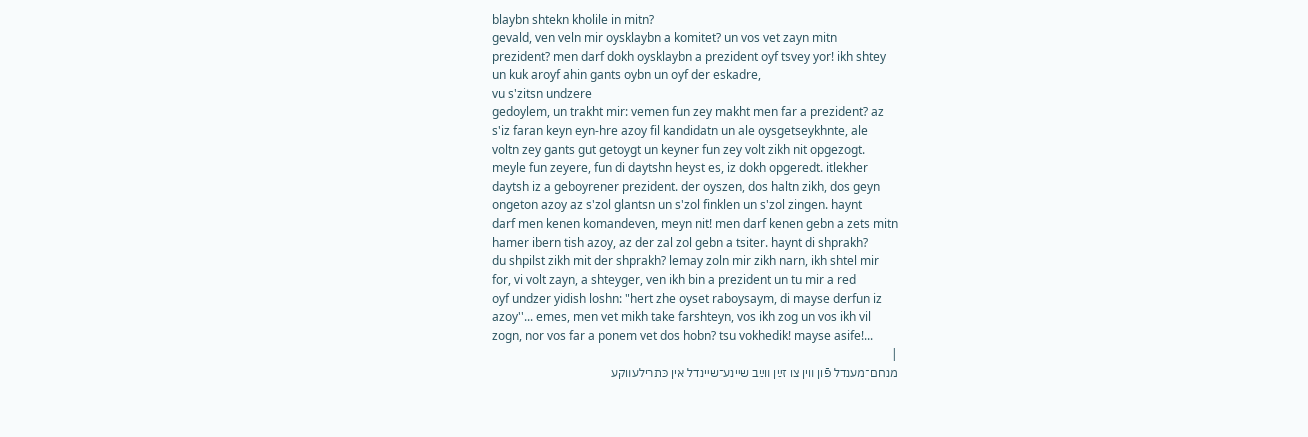blaybn shtekn kholile in mitn?
gevald, ven veln mir oysklaybn a komitet? un vos vet zayn mitn
prezident? men darf dokh oysklaybn a prezident oyf tsvey yor! ikh shtey
un kuk aroyf ahin gants oybn un oyf der eskadre,
vu s'zitsn undzere
gedoylem, un trakht mir: vemen fun zey makht men far a prezident? az
s'iz faran keyn eyn-hre azoy fil kandidatn un ale oysgetseykhnte, ale
voltn zey gants gut getoygt un keyner fun zey volt zikh nit opgezogt.
meyle fun zeyere, fun di daytshn heyst es, iz dokh opgeredt. itlekher
daytsh iz a geboyrener prezident. der oyszen, dos haltn zikh, dos geyn
ongeton azoy az s'zol glantsn un s'zol finklen un s'zol zingen. haynt
darf men kenen komandeven, meyn nit! men darf kenen gebn a zets mitn
hamer ibern tish azoy, az der zal zol gebn a tsiter. haynt di shprakh?
du shpilst zikh mit der shprakh? lemay zoln mir zikh narn, ikh shtel mir
for, vi volt zayn, a shteyger, ven ikh bin a prezident un tu mir a red
oyf undzer yidish loshn: "hert zhe oyset raboysaym, di mayse derfun iz
azoy''... emes, men vet mikh take farshteyn, vos ikh zog un vos ikh vil
zogn, nor vos far a ponem vet dos hobn? tsu vokhedik! mayse asife!...
|
מנחם־מענדל פֿון װין צו זײַן װײַב שײנע־שײנדל אין כּתרילעװקע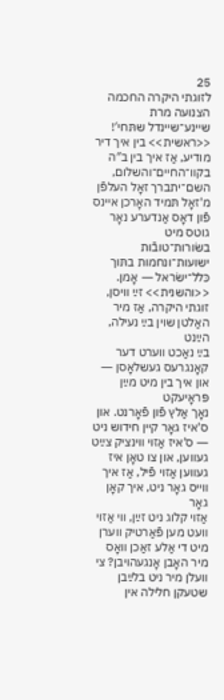25
לזוגתי היקרה החכמה הצנועה מרת שײנע־שײנדל שתּחי′!
<<ראשית>> בין איך דיר מודיע, אַז איך בין ב″ה בקװ־החײם־והשלום,
השם־יתברך זאָל העלפֿן מ'זאָל תּמיד האָרכן אײנס פֿון דאָס אַנדערע נאָר גוטס מיט
בשׂורות־טובֿות ישועות־ונחמות בתּוך כּלל־ישׂראל ― אָמן.
<<והשנית>> זײַ װיסן, זוגתי היקרה, אַז מיר האַלטן שױן בײַ נעילה, הײַנט
בײַ נאַכט װערט דער קאָנגרעס געשלאָסן ― און איך בין מיט מײַן פּראָיעקט
נאָך אַלץ פֿון פֿאָרנט. און ס'איז גאָר קײן חידוש ניט ― ס'איז אַזױ װינציק צײַט
געװען, און צו טאָן איז געװען אַזױ פֿיל, אַז איך װײס גאָר ניט, איך קאָן גאָר
אַזױ קלוג ניט זײַן, װי אַזױ װעט מען פֿאַרטיק װערן מיט די אַלע זאַכן װאָס
מיר האָבן אָנגעהױבן? צי װעלן מיר ניט בלײַבן שטעקן חלילה אין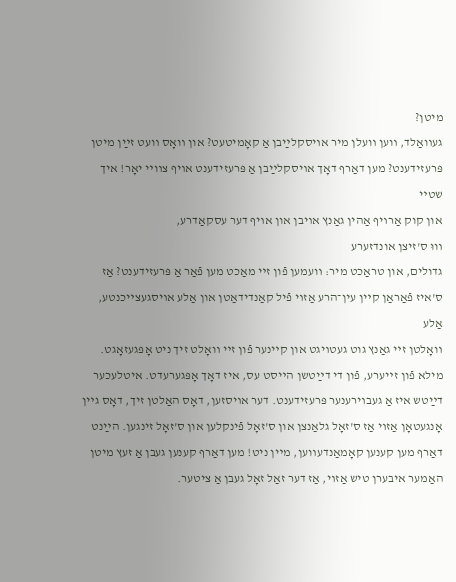מיטן?
געװאַלד, װען װעלן מיר אױסקלײַבן אַ קאָמיטעט? און װאָס װעט זײַן מיטן
פּרעזידענט? מען דאַרף דאָך אױסקלײַבן אַ פּרעזידענט אױף צװײ יאָר! איך שטײ
און קוק אַרױף אַהין גאַנץ אױבן און אױף דער עסקאַדרע,
װוּ ס'זיצן אונדזערע
גדולים, און טראַכט מיר: װעמען פֿון זײ מאַכט מען פֿאַר אַ פּרעזידענט? אַז
ס'איז פֿאַראַן קײן עין־הרע אַזױ פֿיל קאַנדידאַטן און אַלע אױסגעצײכנטע, אַלע
װאָלטן זײ גאַנץ גוט געטױגט און קײנער פֿון זײ װאָלט זיך ניט אָפּגעזאָגט.
מילא פֿון זײערע, פֿון די דײַטשן הײסט עס, איז דאָך אָפּגערעדט. איטלעכער
דײַטש איז אַ געבױרענער פּרעזידענט. דער אױסזען, דאָס האַלטן זיך, דאָס גײן
אָנגעטאָן אַזױ אַז ס'זאָל גלאַנצן און ס'זאָל פֿינקלען און ס'זאָל זינגען. הײַנט
דאַרף מען קענען קאָמאַנדעװען, מײן ניט! מען דאַרף קענען געבן אַ זעץ מיטן
האַמער איבערן טיש אַזױ, אַז דער זאַל זאָל געבן אַ ציטער.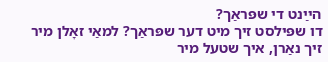הײַנט די שפּראַך?
דו שפּילסט זיך מיט דער שפּראַך? למאַי זאָלן מיר זיך נאַרן, איך שטעל מיר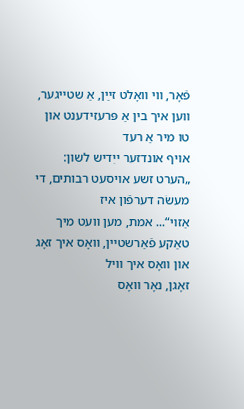פֿאָר, װי װאָלט זײַן, אַ שטײגער, װען איך בין אַ פּרעזידענט און טו מיר אַ רעד
אױף אונדזער ייִדיש לשון: „הערט זשע אױסעט רבותים, די מעשׂה דערפֿון איז
אַזױ“... אמת, מען װעט מיך טאַקע פֿאַרשטײן, װאָס איך זאָג און װאָס איך װיל
זאָגן, נאָר װאָס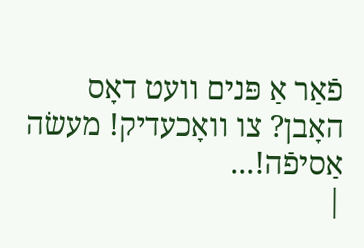פֿאַר אַ פּנים װעט דאָס האָבן? צו װאָכעדיק! מעשׂה אַסיפֿה!...
|